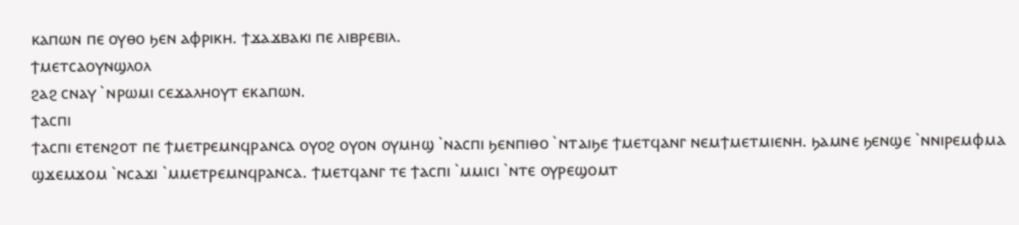ⲕⲁⲡⲱⲛ ⲡⲉ ⲟⲩⲑⲟ ϧⲉⲛ ⲁⲫⲣⲓⲕⲏ. ϯϫⲁϫⲃⲁⲕⲓ ⲡⲉ ⲗⲓⲃⲣⲉⲃⲓⲗ.
ϯⲙⲉⲧⲥⲁⲟⲩⲛϣⲗⲟⲗ
ϩⲁϩ ⲥⲛⲁⲩ `ⲛⲣⲱⲙⲓ ⲥⲉϫⲁⲗⲏⲟⲩⲧ ⲉⲕⲁⲡⲱⲛ.
ϯⲁⲥⲡⲓ
ϯⲁⲥⲡⲓ ⲉⲧⲉⲛϩⲟⲧ ⲡⲉ ϯⲙⲉⲧⲣⲉⲙⲛϥⲣⲁⲛⲥⲁ ⲟⲩⲟϩ ⲟⲩⲟⲛ ⲟⲩⲙⲏϣ `ⲛⲁⲥⲡⲓ ϧⲉⲛⲡⲓⲑⲟ `ⲛⲧⲁⲓϧⲉ ϯⲙⲉⲧϥⲁⲛⲅ ⲛⲉⲙϯⲙⲉⲧⲙⲓⲉⲛⲏ. ϧⲁⲙⲛⲉ ϧⲉⲛϣⲉ `ⲛⲛⲓⲣⲉⲙⲫⲙⲁ ϣϫⲉⲙϫⲟⲙ `ⲛⲥⲁϫⲓ `ⲙⲙⲉⲧⲣⲉⲙⲛϥⲣⲁⲛⲥⲁ. ϯⲙⲉⲧϥⲁⲛⲅ ⲧⲉ ϯⲁⲥⲡⲓ `ⲙⲙⲓⲥⲓ `ⲛⲧⲉ ⲟⲩⲣⲉϣⲟⲙⲧ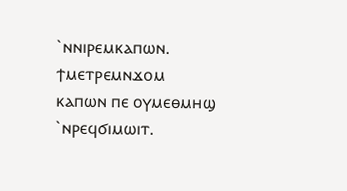`ⲛⲛⲓⲣⲉⲙⲕⲁⲡⲱⲛ.
ϯⲙⲉⲧⲣⲉⲙⲛϫⲟⲙ
ⲕⲁⲡⲱⲛ ⲡⲉ ⲟⲩⲙⲉⲑⲙⲏϣ `ⲛⲣⲉϥϭⲓⲙⲱⲓⲧ.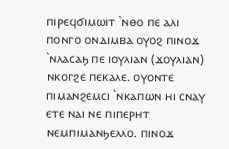ⲡⲓⲣⲉϥϭⲓⲙⲱⲓⲧ `ⲛⲑⲟ ⲡⲉ ⲁⲗⲓ ⲡⲟⲛⲅⲟ ⲟⲛⲇⲓⲙⲃⲁ ⲟⲩⲟϩ ⲡⲓⲛⲟϫ `ⲛⲗⲁⲥⲁϧ ⲡⲉ ⲓⲟⲩⲗⲓⲁⲛ (ϫⲟⲩⲗⲓⲁⲛ) ⲛⲕⲟⲅϩⲉ ⲡⲉⲕⲁⲗⲉ. ⲟⲩⲟⲛⲧⲉ ⲡⲓⲙⲁⲛϩⲉⲙⲥⲓ `ⲛⲕⲁⲡⲱⲛ ⲏⲓ ⲥⲛⲁⲩ ⲉⲧⲉ ⲛⲁⲓ ⲛⲉ ⲡⲓⲡⲉⲣⲏⲧ ⲛⲉⲙⲡⲓⲙⲁⲛϧⲉⲗⲗⲟ. ⲡⲓⲛⲟϫ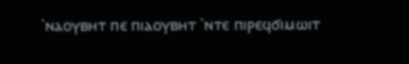`ⲛⲁⲟⲩⲃⲏⲧ ⲡⲉ ⲡⲓⲁⲟⲩⲃⲏⲧ `ⲛⲧⲉ ⲡⲓⲣⲉϥϭⲓⲙⲱⲓⲧ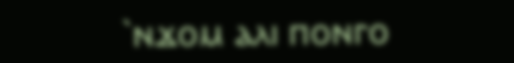`ⲛϫⲟⲙ ⲁⲗⲓ ⲡⲟⲛⲅⲟ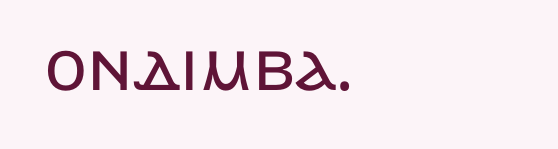ⲟⲛⲇⲓⲙⲃⲁ.